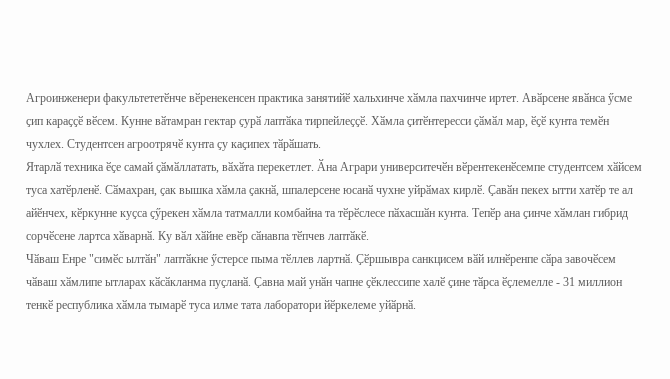Агроинженери факультететӗнче вӗренекенсен практика занятийӗ хальхинче хӑмла пахчинче иртет. Авӑрсене явӑнса ӳсме ҫип караҫҫӗ вӗсем. Кунне вӑтамран гектар ҫурӑ лаптӑка тирпейлеҫҫӗ. Хӑмла ҫитӗнтересси ҫӑмӑл мар, ӗҫӗ кунта темӗн чухлех. Студентсен агроотрячӗ кунта ҫу каҫипех тӑрӑшать.
Ятарлӑ техника ӗҫе самай ҫӑмӑллатать, вӑхӑта перекетлет. Ӑна Аграри университечӗн вӗрентекенӗсемпе студентсем хӑйсем туса хатӗрленӗ. Сӑмахран, ҫак вышка хӑмла ҫакнӑ, шпалерсене юсанӑ чухне уйрӑмах кирлӗ. Ҫавӑн пекех ытти хатӗр те ал айӗнчех, кӗркунне куҫса ҫӳрекен хӑмла татмалли комбайна та тӗрӗслесе пӑхасшӑн кунта. Тепӗр ана ҫинче хӑмлан гибрид сорчӗсене лартса хӑварнӑ. Ку вӑл хӑйне евӗр сӑнавпа тӗпчев лаптӑкӗ.
Чӑваш Енре "симӗс ылтӑн" лаптӑкне ӳстерсе пыма тӗллев лартнӑ. Ҫӗршывра санкцисем вӑй илнӗренпе сӑра завочӗсем чӑваш хӑмлипе ытларах кӑсӑкланма пуҫланӑ. Ҫавна май унӑн чапне ҫӗклессипе халӗ ҫине тӑрса ӗҫлемелле - 31 миллион тенкӗ республика хӑмла тымарӗ туса илме тата лаборатори йӗркелеме уйӑрнӑ.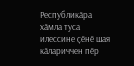Республикӑра хӑмла туса илессине ҫӗнӗ шая кӑлариччен пӗр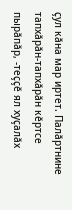ҫул кӑна мар иртет. Палӑртнине тапхӑрӑн-тапхӑрӑн кӗртсе пырӑпӑр, -теҫҫӗ ял хуҫалӑх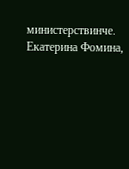министерствинче.
Екатерина Фомина,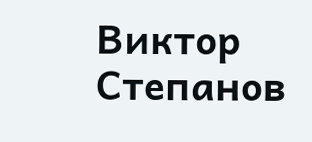Виктор Степанов